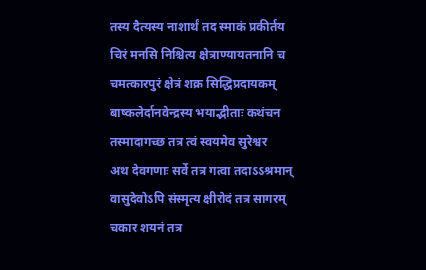तस्य दैत्यस्य नाशार्थं तद स्माकं प्रकीर्तय
चिरं मनसि निश्चित्य क्षेत्राण्यायतनानि च
चमत्कारपुरं क्षेत्रं शक्र सिद्धिप्रदायकम्
बाष्कलेर्दानवेन्द्रस्य भयाद्भीताः कथंचन
तस्मादागच्छ तत्र त्वं स्वयमेव सुरेश्वर
अथ देवगणाः सर्वे तत्र गत्वा तदाऽऽश्रमान्
वासुदेवोऽपि संस्मृत्य क्षीरोदं तत्र सागरम्
चकार शयनं तत्र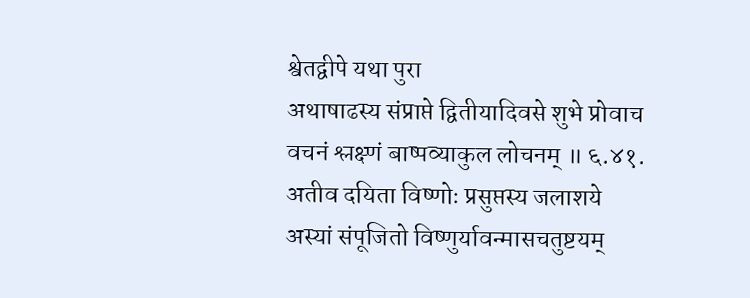श्वेतद्वीपे यथा पुरा
अथाषाढस्य संप्राप्ते द्वितीयादिवसे शुभे प्रोवाच वचनं श्लक्ष्णं बाष्पव्याकुल लोचनम् ॥ ६.४१.
अतीव दयिता विष्णोः प्रसुप्तस्य जलाशये
अस्यां संपूजितो विष्णुर्यावन्मासचतुष्टयम्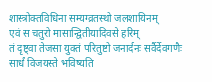शास्त्रोक्तविधिना सम्यग्व्रतस्थो जलशायिनम्
एवं स चतुरो मासान्द्वितीयादिवसे हरिम्
तं दृष्ट्वा तेजसा युक्तं परितुष्टो जनार्दनः सर्वैर्देवगणैः सार्धं विजयस्ते भविष्यति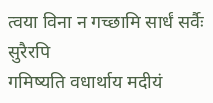त्वया विना न गच्छामि सार्धं सर्वैः सुरैरपि
गमिष्यति वधार्थाय मदीयं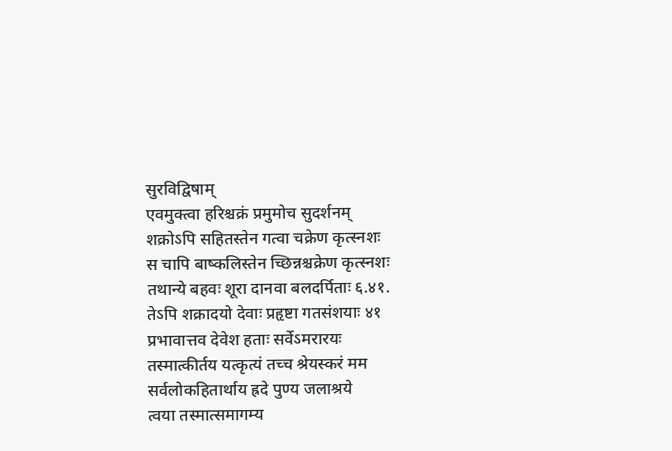सुरविद्विषाम्
एवमुक्त्वा हरिश्चक्रं प्रमुमोच सुदर्शनम्
शक्रोऽपि सहितस्तेन गत्वा चक्रेण कृत्स्नशः
स चापि बाष्कलिस्तेन च्छिन्नश्चक्रेण कृत्स्नशः
तथान्ये बहवः शूरा दानवा बलदर्पिताः ६.४१.
तेऽपि शक्रादयो देवाः प्रहृष्टा गतसंशयाः ४१ प्रभावात्तव देवेश हताः सर्वेऽमरारयः
तस्मात्कीर्तय यत्कृत्यं तच्च श्रेयस्करं मम
सर्वलोकहितार्थाय ह्रदे पुण्य जलाश्रये
त्वया तस्मात्समागम्य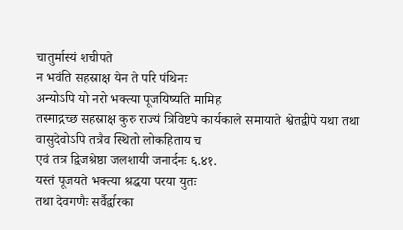चातुर्मास्यं शचीपते
न भवंति सहस्राक्ष येन ते परि पंथिनः
अन्योऽपि यो नरो भक्त्या पूजयिष्यति मामिह
तस्माद्गच्छ सहस्राक्ष कुरु राज्यं त्रिविष्टपे कार्यकाले समायाते श्वेतद्वीपे यथा तथा
वासुदेवोऽपि तत्रैव स्थितो लोकहिताय च
एवं तत्र द्विजश्रेष्ठा जलशायी जनार्दनः ६.४१.
यस्तं पूजयते भक्त्या श्रद्धया परया युतः
तथा देवगणैः सर्वैर्द्वारका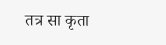तत्र सा कृता